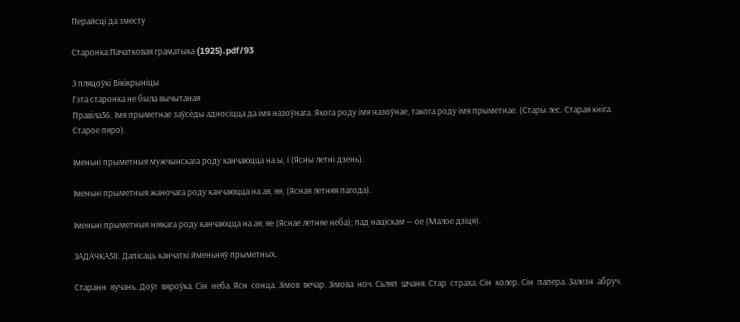Перайсці да зместу

Старонка:Пачатковая граматыка (1925).pdf/93

З пляцоўкі Вікікрыніцы
Гэта старонка не была вычытаная
Правіла36. Імя прыметнае заўсёды адносіцца да імя назоўнага. Якога роду імя назоўнае, такога роду імя прыметнае. (Стары лес. Старая кніга. Старое пяро).

Іменьні прыметныя мужчынскага роду канчаюцца на ы, і (Ясны летні дзень).

Іменьні прыметныя жаночага роду канчаюцца на ая, яя, (Ясная летняя пагода).

Іменьні прыметныя ніякага роду канчаюцца на ая, яе (Яснае летняе неба); пад націскам — ое (Малое дзіця).

ЗАДАЧКА58. Дапісаць канчаткі йменьняў прыметных.

Старанн  вучань. Доўг  вяроўка. Сін  неба. Ясн  сонца. Зімов  вечар. Зімова  ноч. Сьляп  шчаня. Стар  страха. Сін  колер. Сін  папера. Залезн  абруч.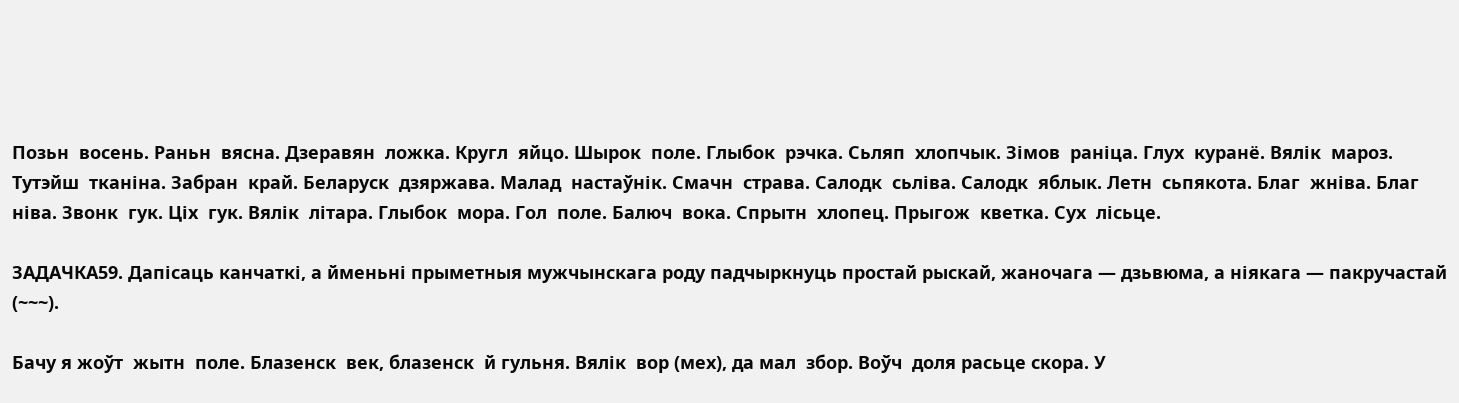Позьн  восень. Раньн  вясна. Дзеравян  ложка. Кругл  яйцо. Шырок  поле. Глыбок  рэчка. Сьляп  хлопчык. Зімов  раніца. Глух  куранё. Вялік  мароз. Тутэйш  тканіна. Забран  край. Беларуск  дзяржава. Малад  настаўнік. Смачн  страва. Салодк  сьліва. Салодк  яблык. Летн  сьпякота. Благ  жніва. Благ  ніва. Звонк  гук. Ціх  гук. Вялік  літара. Глыбок  мора. Гол  поле. Балюч  вока. Спрытн  хлопец. Прыгож  кветка. Сух  лісьце.

ЗАДАЧКА59. Дапісаць канчаткі, а йменьні прыметныя мужчынскага роду падчыркнуць простай рыскай, жаночага — дзьвюма, а ніякага — пакручастай (~~~).

Бачу я жоўт  жытн  поле. Блазенск  век, блазенск  й гульня. Вялік  вор (мех), да мал  збор. Воўч  доля расьце скора. У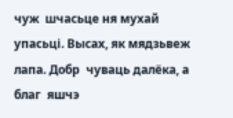чуж  шчасьце ня мухай упасьці. Высах, як мядзьвеж  лапа. Добр  чуваць далёка, а благ  яшчэ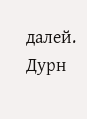далей. Дурн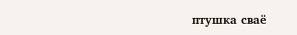птушка сваё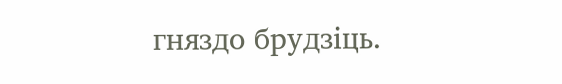гняздо брудзіць.